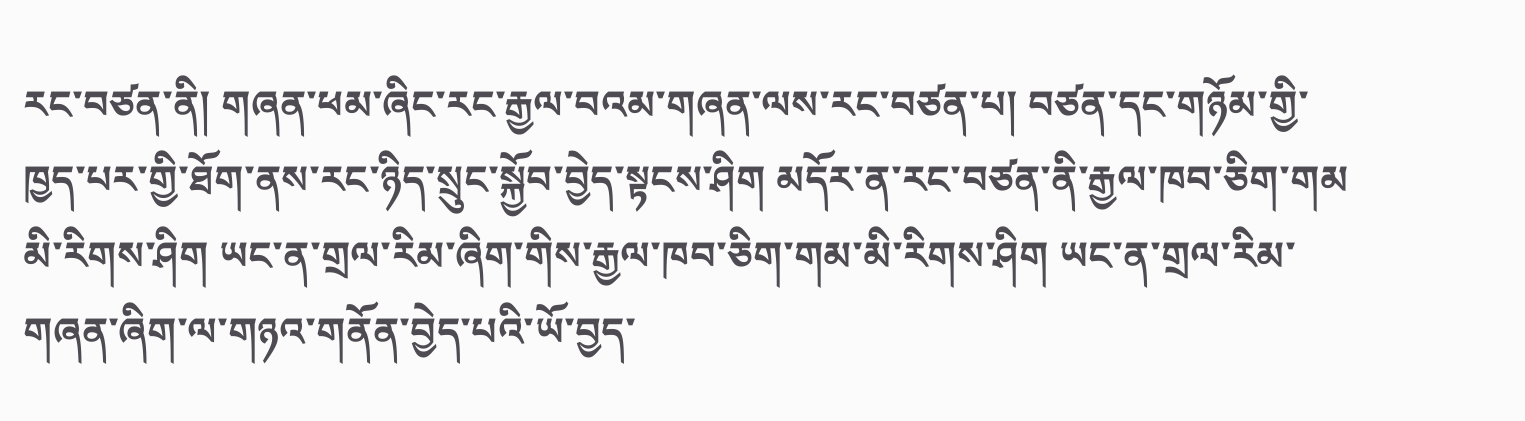རང་བཙན་ནི། གཞན་ཕམ་ཞིང་རང་རྒྱལ་བའམ་གཞན་ལས་རང་བཙན་པ། བཙན་དང་གཉོམ་གྱི་ཁྱད་པར་གྱི་ཐོག་ནས་རང་ཉིད་སྲུང་སྐྱོབ་བྱེད་སྟངས་ཤིག མདོར་ན་རང་བཙན་ནི་རྒྱལ་ཁབ་ཅིག་གམ མི་རིགས་ཤིག ཡང་ན་གྲལ་རིམ་ཞིག་གིས་རྒྱལ་ཁབ་ཅིག་གམ་མི་རིགས་ཤིག ཡང་ན་གྲལ་རིམ་གཞན་ཞིག་ལ་གཉའ་གནོན་བྱེད་པའི་ཡོ་བྱད་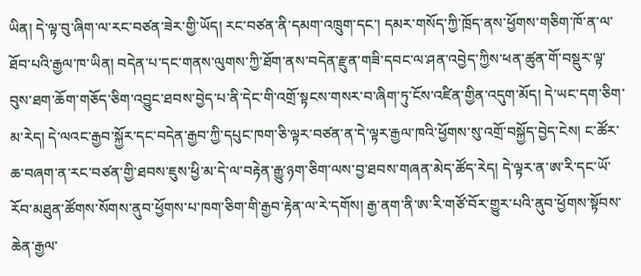ཡིན། དེ་ལྟ་བུ་ཞིག་ལ་རང་བཙན་ཟེར་གྱི་ཡོད། རང་བཙན་ནི་དམག་འཁྲུག་དང་། དམར་གསོད་ཀྱི་ཁྲོད་ནས་ཕྱོགས་གཅིག་ཁོ་ན་ལ་ཐོབ་པའི་རྒྱལ་ཁ་ཡིན། བདེན་པ་དང་གནས་ལུགས་ཀྱི་ཐོག་ནས་བདེན་རྫུན་གཟི་དབང་ལ་ཤན་འབྱེད་ཀྱིས་ཕན་ཚུན་གོ་བསྡུར་ལྟ་བུས་ཐག་ཆོག་གཅོད་ཅིག་འབྱུང་ཐབས་བྱེད་པ་ནི་དེང་གི་འགྲོ་སྟངས་གསར་བ་ཞིག་ཏུ་ངོས་འཛིན་གྱིན་འདུག་མོད། དེ་ཡང་དག་ཅིག་མ་རེད། དེ་ལའང་རྒྱབ་སྐྱོར་དང་བདེན་རྒྱབ་ཀྱི་དཔུང་ཁག་ཅི་ལྟར་བཙན་ན་དེ་ལྟར་རྒྱལ་ཁའི་ཕྱོགས་སུ་འགྲོ་བསྐྱོད་བྱེད་ངེས། ང་ཚོར་ཆ་བཞག་ན་རང་བཙན་གྱི་ཐབས་ཇུས་ཕྱི་མ་དེ་ལ་བརྟེན་རྒྱུ་ཉག་ཅིག་ལས་བྱ་ཐབས་གཞན་མེད་ཚོད་རེད། དེ་ལྟར་ན་ཨ་རི་དང་ཡོ་རོབ་མཐུན་ཚོགས་སོགས་ནུབ་ཕྱོགས་པ་ཁག་ཅིག་གི་རྒྱབ་རྟེན་ལ་རེ་དགོས། རྒྱ་ནག་ནི་ཨ་རི་གཙོ་བོར་གྱུར་པའི་ནུབ་ཕྱོགས་སྟོབས་ཆེན་རྒྱལ་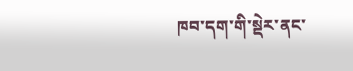ཁབ་དག་གི་སྡེར་ནང་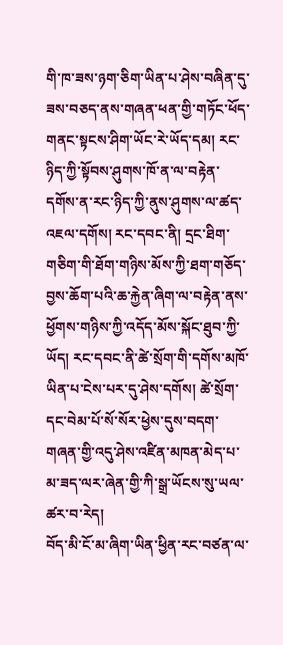གི་ཁ་ཟས་ཉག་ཅིག་ཡིན་པ་ཤེས་བཞིན་དུ་ཟས་བཅད་ནས་གཞན་ཕན་གྱི་གཏོང་ཕོད་གནང་སྟངས་ཤིག་ཡོང་རེ་ཡོད་དམ། རང་ཉིད་ཀྱི་སྟོབས་ཤུགས་ཁོ་ན་ལ་བརྟེན་དགོས་ན་རང་ཉིད་ཀྱི་ནུས་ཤུགས་ལ་ཚད་འཇལ་དགོས། རང་དབང་ནི། དྲང་ཐིག་གཅིག་གི་ཐོག་གཉིས་མོས་ཀྱི་ཐག་གཅོད་བྱས་ཆོག་པའི་ཆ་རྐྱེན་ཞིག་ལ་བརྟེན་ནས་ཕྱོགས་གཉིས་ཀྱི་འདོད་མོས་སྐོང་ཐུབ་ཀྱི་ཡོད། རང་དབང་ནི་ཚེ་སྲོག་གི་དགོས་མཁོ་ཡིན་པ་ངེས་པར་དུ་ཤེས་དགོས། ཚེ་སྲོག་དང་བེམ་པོ་སོ་སོར་ཕྱེས་དུས་བདག་གཞན་གྱི་འདུ་ཤེས་འཛིན་མཁན་མེད་པ་མ་ཟད་ལར་ཞེན་གྱི་ཀི་སྒྲ་ཡོངས་སུ་ཡལ་ཚར་བ་རེད།
བོད་མི་ངོ་མ་ཞིག་ཡིན་ཕྱིན་རང་བཙན་ལ་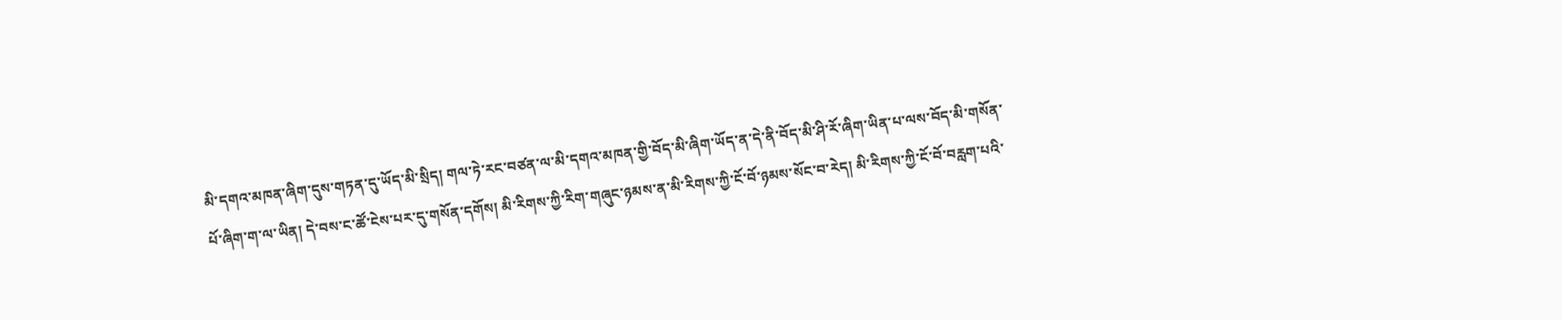མི་དགའ་མཁན་ཞིག་དུས་གཏན་དུ་ཡོད་མི་སྲིད། གལ་ཏེ་རང་བཙན་ལ་མི་དགའ་མཁན་གྱི་བོད་མི་ཞིག་ཡོད་ན་དེ་ནི་བོད་མི་ཤི་རོ་ཞིག་ཡིན་པ་ལས་བོད་མི་གསོན་པོ་ཞིག་ག་ལ་ཡིན། དེ་བས་ང་ཚོ་ངེས་པར་དུ་གསོན་དགོས། མི་རིགས་ཀྱི་རིག་གཞུང་ཉམས་ན་མི་རིགས་ཀྱི་ངོ་བོ་ཉམས་སོང་བ་རེད། མི་རིགས་ཀྱི་ངོ་བོ་བརླག་པའི་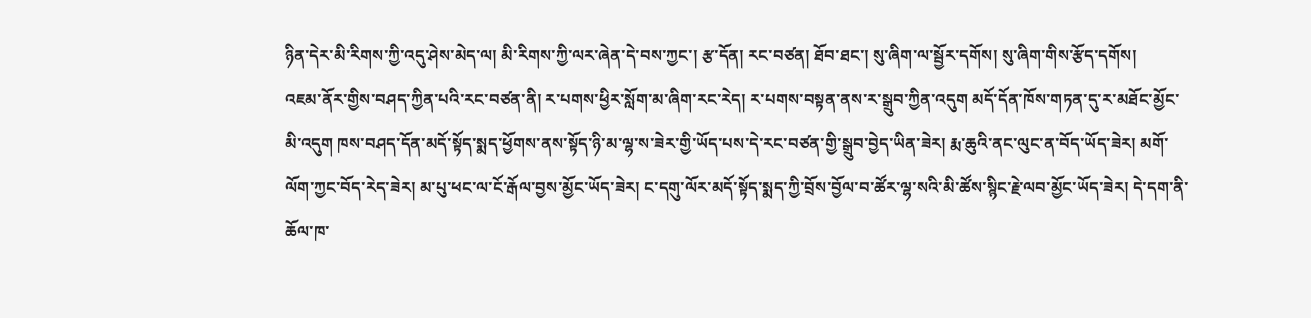ཉིན་དེར་མི་རིགས་ཀྱི་འདུ་ཤེས་མེད་ལ། མི་རིགས་ཀྱི་ལར་ཞེན་དེ་བས་ཀྱང་། རྩ་དོན། རང་བཙན། ཐོབ་ཐང་། སུ་ཞིག་ལ་སྦྱོར་དགོས། སུ་ཞིག་གིས་རྩོད་དགོས།
འཇམ་ནོར་གྱིས་བཤད་ཀྱིན་པའི་རང་བཙན་ནི། ར་པགས་ཕྱིར་སློག་མ་ཞིག་རང་རེད། ར་པགས་བསྟན་ནས་ར་སྒྲུབ་ཀྱིན་འདུག མདོ་དོན་ཁོས་གཏན་དུ་ར་མཐོང་མྱོང་མི་འདུག ཁས་བཤད་དོན་མདོ་སྟོད་སྨད་ཕྱོགས་ནས་སྟོད་ཉི་མ་ལྷ་ས་ཟེར་གྱི་ཡོད་པས་དེ་རང་བཙན་གྱི་སྒྲུབ་བྱེད་ཡིན་ཟེར། རྨ་ཆུའི་ནང་ལུང་ན་བོད་ཡོད་ཟེར། མགོ་ལོག་ཀྱང་བོད་རེད་ཟེར། མ་པུ་ཕང་ལ་ངོ་རྒོལ་བྱས་མྱོང་ཡོད་ཟེར། ང་དགུ་ལོར་མདོ་སྟོད་སྨད་ཀྱི་བྲོས་བྱོལ་བ་ཚོར་ལྷ་སའི་མི་ཚོས་སྙིང་རྗེ་ལབ་མྱོང་ཡོད་ཟེར། དེ་དག་ནི་ཆོལ་ཁ་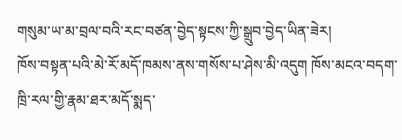གསུམ་ཡ་མ་བྲལ་བའི་རང་བཙན་བྱེད་སྟངས་ཀྱི་སྒྲུབ་བྱེད་ཡིན་ཟེར།
ཁོས་བསྟན་པའི་མེ་རོ་མདོ་ཁམས་ནས་གསོས་པ་ཤེས་མི་འདུག ཁོས་མངའ་བདག་ཁྲི་རལ་གྱི་རྣམ་ཐར་མདོ་སྨད་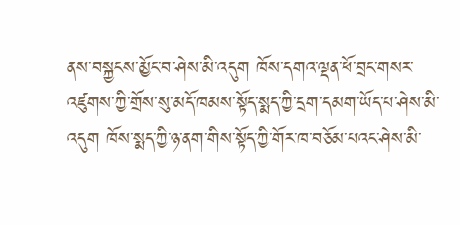ནས་བསྐྱངས་མྱོང་བ་ཤེས་མི་འདུག ཁོས་དགའ་ལྡན་ཕོ་བྲང་གསར་འཛུགས་ཀྱི་གྲོས་སུ་མདོ་ཁམས་སྟོད་སྨད་ཀྱི་དྲག་དམག་ཡོད་པ་ཤེས་མི་འདུག ཁོས་སྨད་ཀྱི་ཉ་ནག་གིས་སྟོད་ཀྱི་གོར་ཁ་བཅོམ་པའང་ཤེས་མི་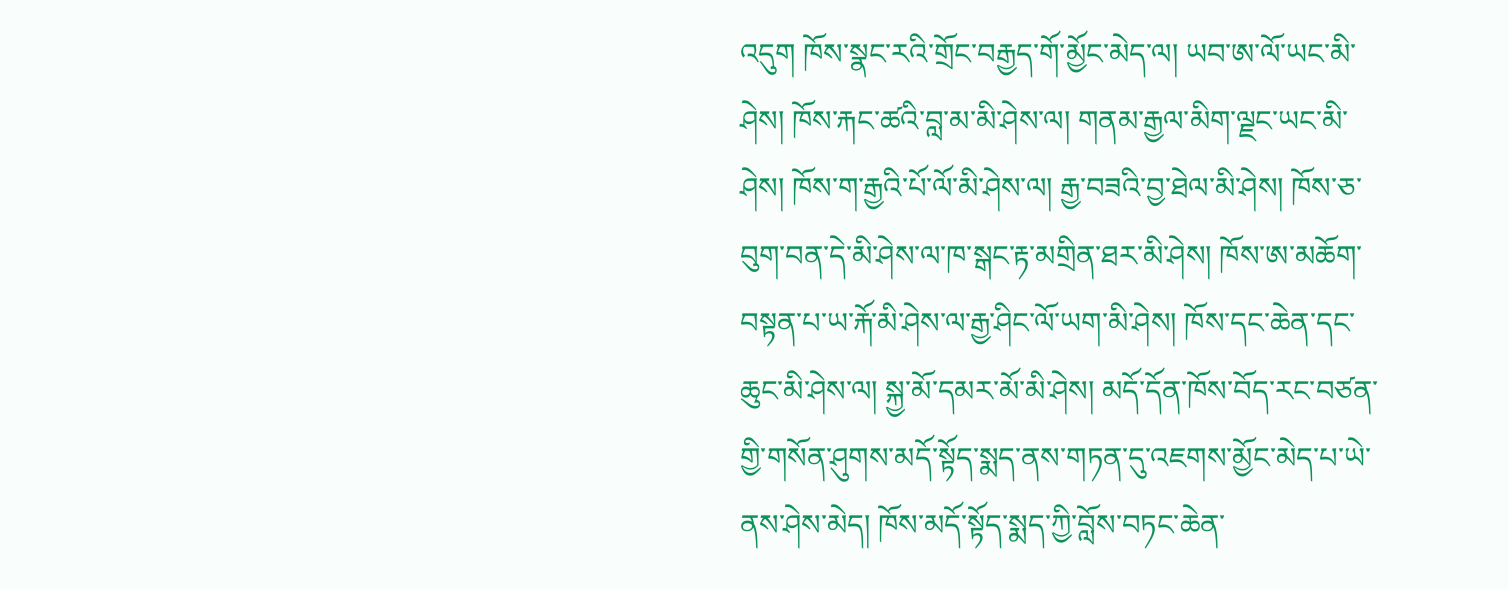འདུག ཁོས་སྣང་རའི་གྲོང་བརྒྱད་གོ་མྱོང་མེད་ལ། ཡབ་ཨ་ལོ་ཡང་མི་ཤེས། ཁོས་རྐང་ཚའི་བླ་མ་མི་ཤེས་ལ། གནམ་རྒྱལ་མིག་ལྗང་ཡང་མི་ཤེས། ཁོས་ག་རྒྱའི་པོ་ལོ་མི་ཤེས་ལ། རྒྱ་བཟའི་བྱ་ཐེལ་མི་ཤེས། ཁོས་ཅ་བུག་བན་དེ་མི་ཤེས་ལ་ཁ་སྒང་རྟ་མགྲིན་ཐར་མི་ཤེས། ཁོས་ཨ་མཆོག་བསྟན་པ་ཡ་རྐོ་མི་ཤེས་ལ་རྒྱ་ཤིང་ལོ་ཡག་མི་ཤེས། ཁོས་དང་ཆེན་དང་ཆུང་མི་ཤེས་ལ། སྐྱ་མོ་དམར་མོ་མི་ཤེས། མདོ་དོན་ཁོས་བོད་རང་བཙན་གྱི་གསོན་ཤུགས་མདོ་སྟོད་སྨད་ནས་གཏན་དུ་འཇགས་མྱོང་མེད་པ་ཡེ་ནས་ཤེས་མེད། ཁོས་མདོ་སྟོད་སྨད་ཀྱི་བློས་བཏང་ཆེན་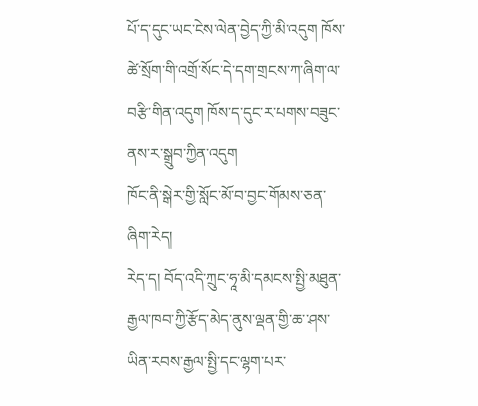པོ་ད་དུང་ཡང་ངེས་ལེན་བྱེད་ཀྱི་མི་འདུག ཁོས་ཚེ་སྲོག་གི་འགྲོ་སོང་དེ་དག་གྲངས་ཀ་ཞིག་ལ་བརྩི་གིན་འདུག ཁོས་ད་དུང་ར་པགས་བཟུང་ནས་ར་སྒྲུབ་ཀྱིན་འདུག
ཁོང་ནི་སྒེར་གྱི་སློང་མོ་བ་བྱང་གོམས་ཅན་ཞིག་རེད།
རེད་ད། བོད་འདི་ཀྲུང་ཧཱ་མི་དམངས་སྤྱི་མཐུན་རྒྱལ་ཁབ་ཀྱི་རྩོད་མེད་ནུས་ལྡན་གྱི་ཆ་་ཤས་ཡིན་རབས་རྒྱལ་སྤྱི་དང་ལྷག་པར་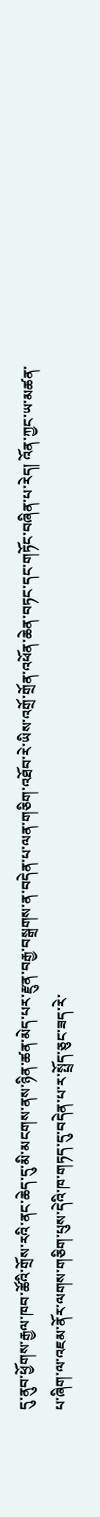དུ་ནུབ་ཕྱོགས་རྒྱལ་ཁབ་ཚོའི་གྲོས་རའི་ནང་ཆེད་དུ་མི་མངགས་ནས་ཉིན་ཚན་མེད་པར་རྫུན་བརྒྱ་བསྒྲགས་ན་བདེན་པ་ལན་གཅིག་འཐོབ་རེ་ཡིས་འགྲོ་གྲོན་འཕོན་ཆེན་བཏང་དང་གཏོང་བཞིན་པ་རེད། འོན་ཀྱང་ཡ་མཚན་པ་ཞིག་ལ་འཇམ་ནོར་ལགས་གཅིག་པུས་དེའི་ཁ་གཏད་དུ་བདེན་པ་ར་སྤྲོད་ཅུང་ཟད་རེ་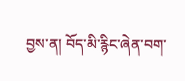བྱས་ན། བོད་མི་རྙིང་ཞེན་བག་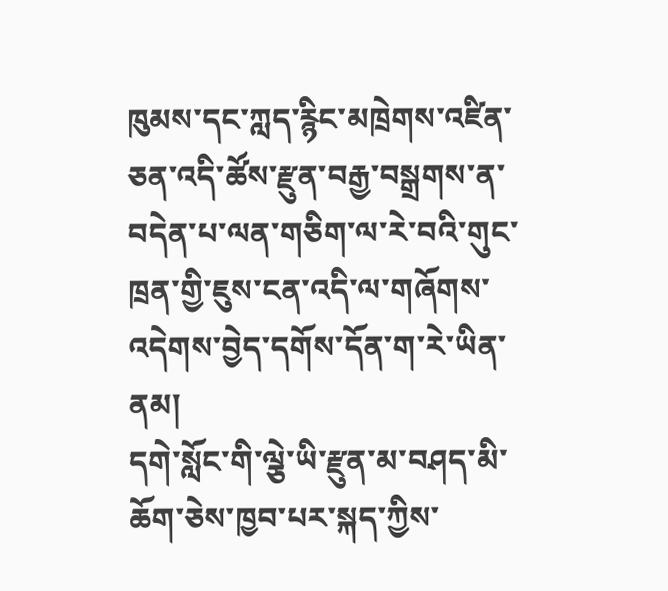ཁུམས་དང་ཀླད་རྙིང་མཁྲེགས་འཛིན་ཅན་འདི་ཚོས་རྫུན་བརྒྱ་བསྒྲགས་ན་བདེན་པ་ལན་གཅིག་ལ་རེ་བའི་གུང་ཁྲན་གྱི་ཇུས་ངན་འདི་ལ་གཞོགས་འདེགས་བྱེད་དགོས་དོན་ག་རེ་ཡིན་ནམ།
དགེ་སློང་གི་ལྕེ་ཡི་རྫུན་མ་བཤད་མི་ཆོག་ཅེས་ཁྱབ་པར་སྐད་ཀྱིས་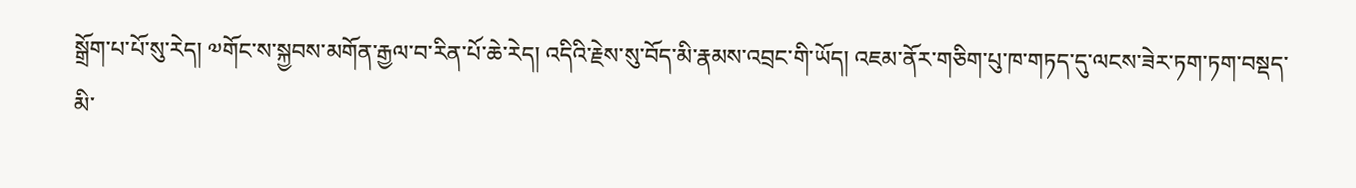སྒྲོག་པ་པོ་སུ་རེད། ༧གོང་ས་སྐྱབས་མགོན་རྒྱལ་བ་རིན་པོ་ཆེ་རེད། འདིའི་རྗེས་སུ་བོད་མི་རྣམས་འབྲང་གི་ཡོད། འཇམ་ནོར་གཅིག་པུ་ཁ་གཏད་དུ་ལངས་ཟེར་ཏག་ཏག་བསྡད་མི་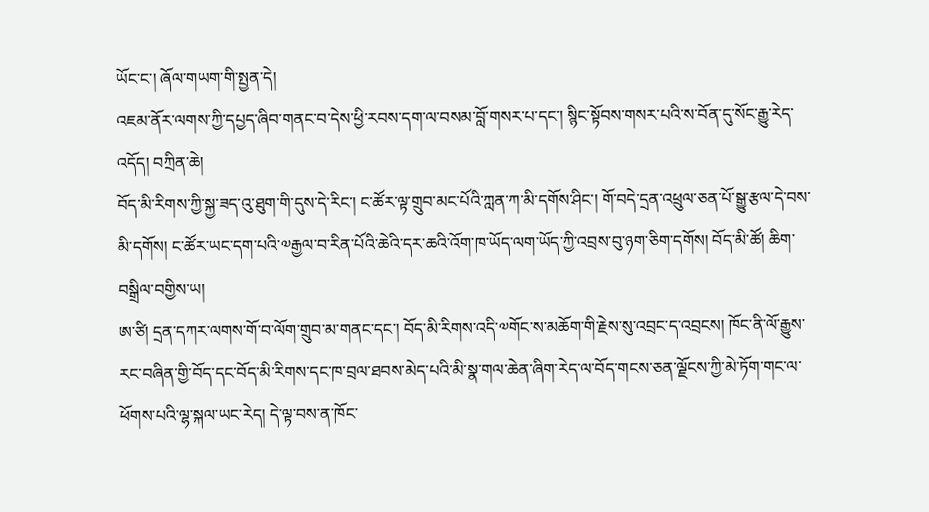ཡོང་ང་། ཞོལ་གཡག་གི་སྤྱན་དེ།
འཇམ་ནོར་ལགས་ཀྱི་དཔྱད་ཞིབ་གནང་བ་དེས་ཕྱི་རབས་དག་ལ་བསམ་བློ་གསར་པ་དང་། སྙིང་སྟོབས་གསར་པའི་ས་བོན་དུ་སོང་རྒྱུ་རེད་འདོད། བཀྲིན་ཆེ།
བོད་མི་རིགས་ཀྱི་སྐྱ་ཟད་འུ་ཐུག་གི་དུས་དེ་རིང་། ང་ཚོར་ལྟ་གྲུབ་མང་པོའི་ཀླན་ཀ་མི་དགོས་ཤིང་། གོ་བདེ་དྲན་འཕྲུལ་ཅན་པོ་སྒྱུ་རྩལ་དེ་བས་མི་དགོས། ང་ཚོར་ཡང་དག་པའི་༧རྒྱལ་བ་རིན་པོའི་ཆེའི་དར་ཆའི་འོག་ཁ་ཡོད་ལག་ཡོད་ཀྱི་འབྲས་བུ་ཉག་ཅིག་དགོས། བོད་མི་ཚོ། ཆིག་བསྒྲིལ་བགྱིས་ཡ།
ཨ་ཙི། དྲན་དཀར་ལགས་གོ་བ་ལོག་གྲུབ་མ་གནང་དང་། བོད་མི་རིགས་འདི་༧གོང་ས་མཆོག་གི་རྗེས་སུ་འབྲང་ད་འབྲངས། ཁོང་ནི་ལོ་རྒྱུས་རང་བཞིན་གྱི་བོད་དང་བོད་མི་རིགས་དང་ཁ་བྲལ་ཐབས་མེད་པའི་མི་སྣ་གལ་ཆེན་ཞིག་རེད་ལ་བོད་གངས་ཅན་ལྗོངས་ཀྱི་མེ་ཏོག་གང་ལ་ཕོགས་པའི་ལྷ་སྐལ་ཡང་རེད། དེ་ལྟ་བས་ན་ཁོང་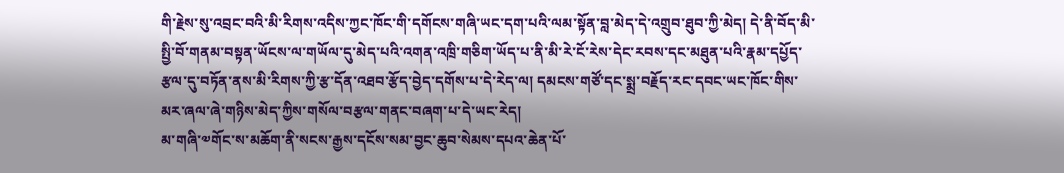གི་རྗེས་སུ་འབྲང་བའི་མི་རིགས་འདིས་ཀྱང་ཁོང་གི་དགོངས་གཞི་ཡང་དག་པའི་ལམ་སྟོན་བླ་མེད་དེ་འགྲུབ་ཐུབ་ཀྱི་མེད། དེ་ནི་བོད་མི་སྤྱི་བོ་གནམ་བསྟན་ཡོངས་ལ་གཡོལ་དུ་མེད་པའི་འགན་འཁྲི་གཅིག་ཡོད་པ་ནི་མི་རེ་ངོ་རེས་དེང་རབས་དང་མཐུན་པའི་རྣམ་དཔྱོད་རྩལ་དུ་བཏོན་ནས་མི་རིགས་ཀྱི་རྩ་དོན་འཐབ་རྩོད་བྱེད་དགོས་པ་དེ་རེད་ལ། དམངས་གཙོ་དང་སྨྲ་བརྗོད་རང་དབང་ཡང་ཁོང་གིས་མར་ཞལ་ཞེ་གཉིས་མེད་ཀྱིས་གསོལ་བརྩལ་གནང་བཞག་པ་དེ་ཡང་རེད།
མ་གཞི་༧གོང་ས་མཆོག་ནི་སངས་རྒྱས་དངོས་སམ་བྱང་ཆུབ་སེམས་དཔའ་ཆེན་པོ་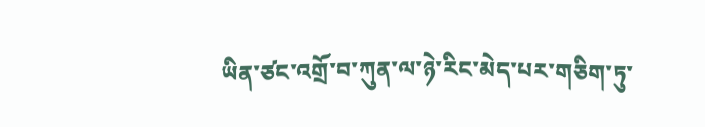ཡིན་ཙང་འགྲོ་བ་ཀུན་ལ་ཉེ་རིང་མེད་པར་གཅིག་ཏུ་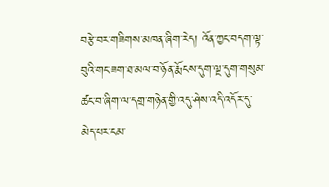བརྩེ་བར་གཟིགས་མཁན་ཞིག་རེད། འོན་ཀྱང་བདག་ལྟ་བུའི་གང་ཟག་ཐ་མལ་བ་ཉོན་རྨོངས་དུག་ལྔ་དུག་གསུམ་ཚང་བ་ཞིག་ལ་དགྲ་གཉེན་གྱི་འདུ་ཤེས་འདི་འདོར་དུ་མེད་པར་ངམ་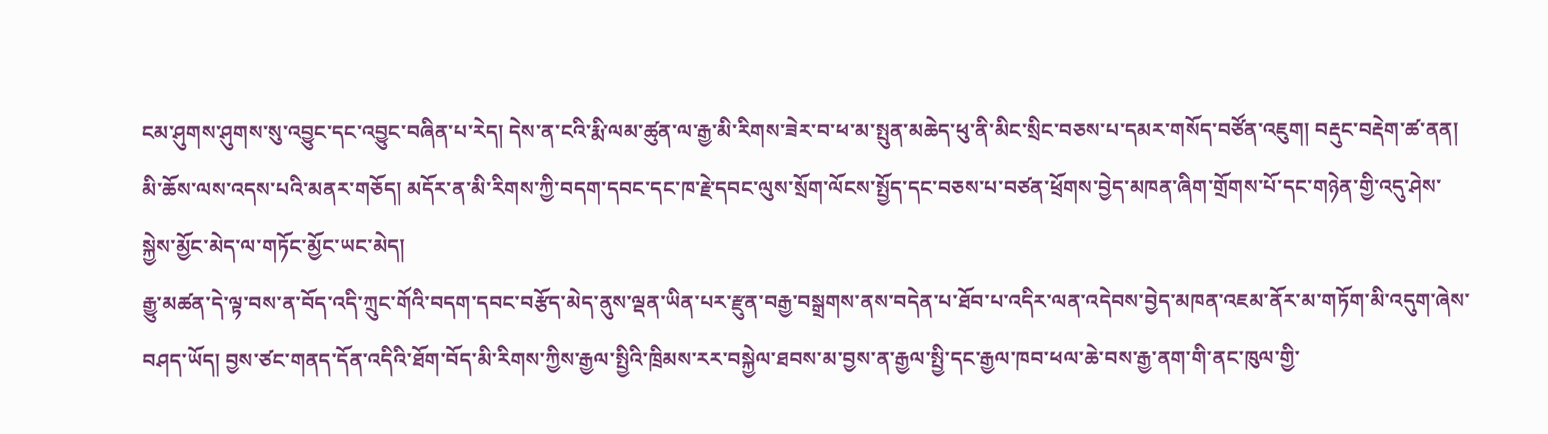ངམ་ཤུགས་ཤུགས་སུ་འབྱུང་དང་འབྱུང་བཞིན་པ་རེད། དེས་ན་ངའི་རྨི་ལམ་ཚུན་ལ་རྒྱ་མི་རིགས་ཟེར་བ་ཕ་མ་སྤུན་མཆེད་ཕུ་ནི་མིང་སྲིང་བཅས་པ་དམར་གསོད་བཙོན་འཇུག། བརྡུང་བརྡེག་ཚ་ནན། མི་ཆོས་ལས་འདས་པའི་མནར་གཅོད། མདོར་ན་མི་རིགས་ཀྱི་བདག་དབང་དང་ཁ་རྗེ་དབང་ལུས་སྲོག་ལོངས་སྤྱོད་དང་བཅས་པ་བཙན་ཕྲོགས་བྱེད་མཁན་ཞིག་གྲོགས་པོ་དང་གཉེན་གྱི་འདུ་ཤེས་སྐྱེས་མྱོང་མེད་ལ་གཏོང་མྱོང་ཡང་མེད།
རྒྱུ་མཚན་དེ་ལྟ་བས་ན་བོད་འདི་ཀྲུང་གོའི་བདག་དབང་བརྩོད་མེད་ནུས་ལྡན་ཡིན་པར་རྫུན་བརྒྱ་བསྒྲགས་ནས་བདེན་པ་ཐོབ་པ་འདིར་ལན་འདེབས་བྱེད་མཁན་འཇམ་ནོར་མ་གཏོག་མི་འདུག་ཞེས་བཤད་ཡོད། བྱས་ཙང་གནད་དོན་འདིའི་ཐོག་བོད་མི་རིགས་ཀྱིས་རྒྱལ་སྤྱིའི་ཁྲིམས་རར་བསྐྱེལ་ཐབས་མ་བྱས་ན་རྒྱལ་སྤྱི་དང་རྒྱལ་ཁབ་ཕལ་ཆེ་བས་རྒྱ་ནག་གི་ནང་ཁུལ་གྱི་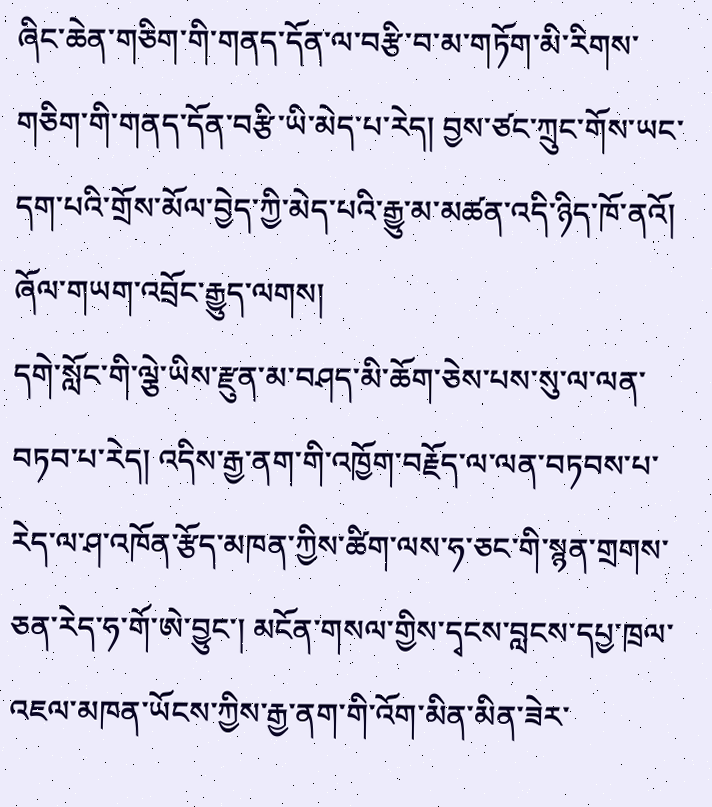ཞིང་ཆེན་གཅིག་གི་གནད་དོན་ལ་བརྩི་བ་མ་གཏོག་མི་རིགས་གཅིག་གི་གནད་དོན་བརྩི་ཡི་མེད་པ་རེད། བྱས་ཙང་ཀྲུང་གོས་ཡང་དག་པའི་གྲོས་མོལ་བྱེད་ཀྱི་མེད་པའི་རྒྱུ་མ་མཚན་འདི་ཉིད་ཁོ་ནའོ།
ཞོལ་གཡག་འབྲོང་རྒྱུད་ལགས།
དགེ་སློང་གི་ལྕེ་ཡིས་རྫུན་མ་བཤད་མི་ཆོག་ཅེས་པས་སུ་ལ་ལན་བཏབ་པ་རེད། འདིས་རྒྱ་ནག་གི་འཁྱོག་བརྗོད་ལ་ལན་བཏབས་པ་རེད་ལ་ཤ་འཁོན་རྩོད་མཁན་ཀྱིས་ཚིག་ལས་ཧ་ཅང་གི་སྙན་གྲགས་ཅན་རེད་ཧ་གོ་ཨེ་བྱུང་། མངོན་གསལ་གྱིས་དྭངས་བླངས་དཔྱ་ཁྲལ་འཇལ་མཁན་ཡོངས་ཀྱིས་རྒྱ་ནག་གི་འོག་མིན་མིན་ཟེར་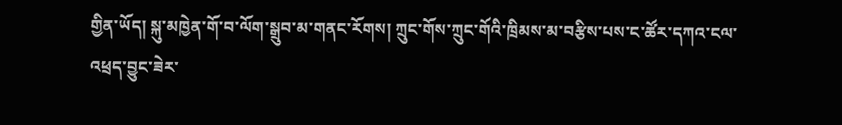གྱིན་ཡོད། སྐུ་མཁྱེན་གོ་བ་ལོག་སྒྲུབ་མ་གནང་རོགས། ཀྲུང་གོས་ཀྲུང་གོའི་ཁྲིམས་མ་བརྩིས་པས་ང་ཚོར་དཀའ་ངལ་འཕྲད་བྱུང་ཟེར་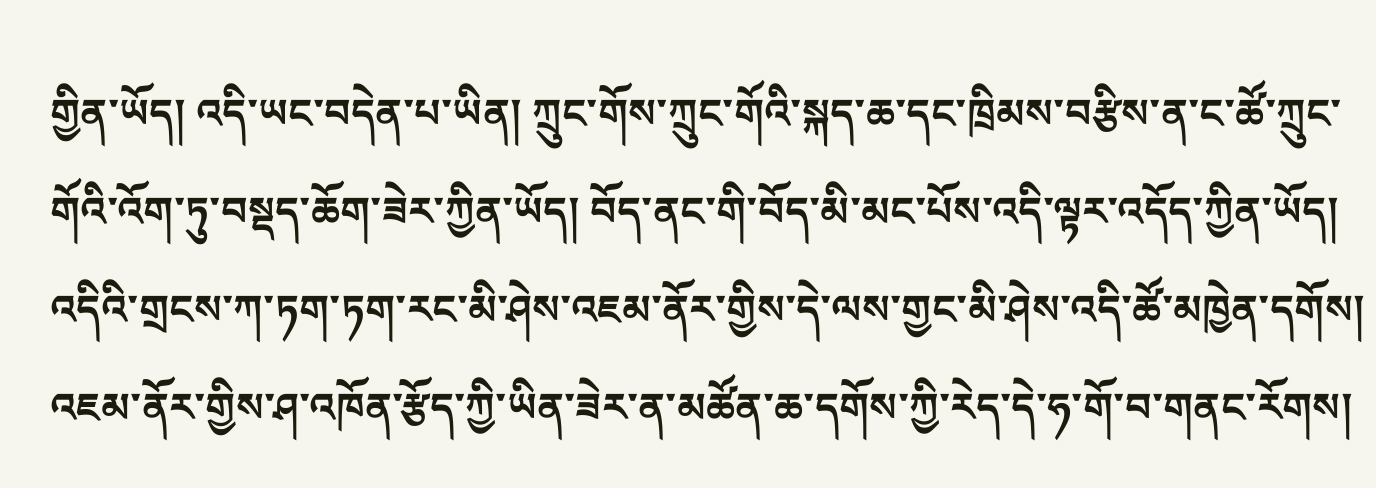གྱིན་ཡོད། འདི་ཡང་བདེན་པ་ཡིན། ཀྲུང་གོས་ཀྲུང་གོའི་སྐད་ཆ་དང་ཁྲིམས་བརྩིས་ན་ང་ཚོ་ཀྲུང་གོའི་འོག་ཏུ་བསྡད་ཆོག་ཟེར་ཀྱིན་ཡོད། བོད་ནང་གི་བོད་མི་མང་པོས་འདི་ལྟར་འདོད་ཀྱིན་ཡོད། འདིའི་གྲངས་ཀ་ཏག་ཏག་རང་མི་ཤེས་འཇམ་ནོར་གྱིས་དེ་ལས་གྱང་མི་ཤེས་འདི་ཚོ་མཁྱེན་དགོས། འཇམ་ནོར་གྱིས་ཤ་འཁོན་རྩོད་ཀྱི་ཡིན་ཟེར་ན་མཚོན་ཆ་དགོས་ཀྱི་རེད་དེ་ཧ་གོ་བ་གནང་རོགས།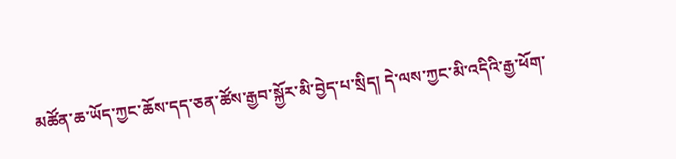མཚོན་ཆ་ཡོད་ཀྱང་ཆོས་དད་ཅན་ཚོས་རྒྱབ་སྐྱོར་མི་བྱེད་པ་སྲིད། དེ་ལས་ཀྱང་མི་འདིའི་རྒྱ་ཕོག་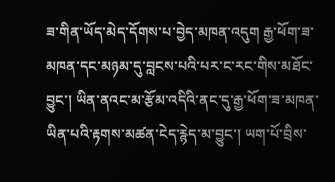ཟ་གིན་ཡོད་མེད་དོགས་པ་བྱེད་མཁན་འདུག རྒྱ་ཕོག་ཟ་མཁན་དང་མཉམ་དུ་བླངས་པའི་པར་ང་རང་གིས་མཐོང་བྱུང་། ཡིན་ནའང་མ་རྩོམ་འདིའི་ནང་དུ་རྒྱ་ཕོག་ཟ་མཁན་ཡིན་པའི་རྟགས་མཚན་ངེད་རྙེད་མ་བྱུང་། ཡག་པོ་བྲིས་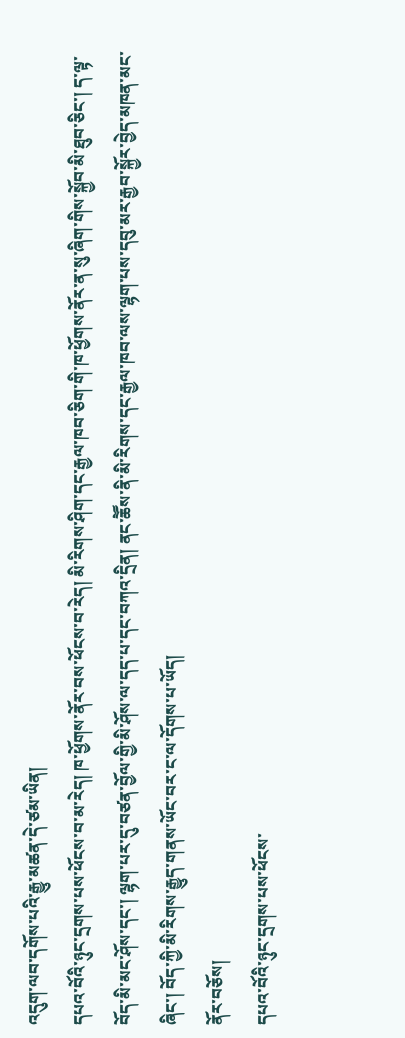འདུག་ལབ་དགོས་པའི་རྒྱུ་མཚན་དེ་ཙམ་ཡིན།
དཔའ་བོའི་ཉུང་དྲགས་པས་ཕོངས་བ་མ་རེད། ཁ་ཕྱོགས་ནོར་བས་ཕོངས་བ་རེད། མི་རིགས་ཤིག་དང་རྒྱལ་ཁབ་ཅིག་གི་ཁ་ཕྱོགས་ནོར་ན་སུ་ཞིག་གིས་སྐྱོབ་མི་ཐུབ་ཅིང་། ད་ལྟ་བོད་མི་མང་ཤོས་དང་། ལྷག་པར་དུ་བཙན་བྱོལ་གྱི་མི་ཤོས་ལ་དད་པ་དང་བཀའ་དྲིན། ནང་ཆཽས་ནི་མི་རིགས་དང་རྒྱལ་ཁབ་ལས་ལྷག་པས་དབུ་མར་རྒྱབ་སྐྱོར་བྱེད་མཁན་མང་ཞིང་། བོད་ཀྱི་མི་རིགས་རྒྱུད་གནས་ཡོང་བར་ང་ལ་དོགས་པ་ཡོད།
ནོར་བཅོས།
དཔའ་བོའི་ཉུང་དྲགས་པས་ཕོངས་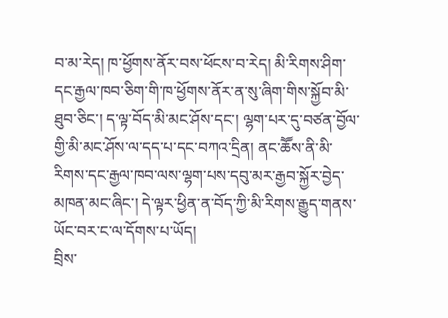བ་མ་རེད། ཁ་ཕྱོགས་ནོར་བས་ཕོངས་བ་རེད། མི་རིགས་ཤིག་དང་རྒྱལ་ཁབ་ཅིག་གི་ཁ་ཕྱོགས་ནོར་ན་སུ་ཞིག་གིས་སྐྱོབ་མི་ཐུབ་ཅིང་། ད་ལྟ་བོད་མི་མང་ཤོས་དང་། ལྷག་པར་དུ་བཙན་བྱོལ་གྱི་མི་མང་ཤོས་ལ་དད་པ་དང་བཀའ་དྲིན། ནང་ཆཽས་ནི་མི་རིགས་དང་རྒྱལ་ཁབ་ལས་ལྷག་པས་དབུ་མར་རྒྱབ་སྐྱོར་བྱེད་མཁན་མང་ཞིང་། དེ་ལྟར་ཕྱིན་ན་བོད་ཀྱི་མི་རིགས་རྒྱུད་གནས་ཡོང་བར་ང་ལ་དོགས་པ་ཡོད།
བྲིས་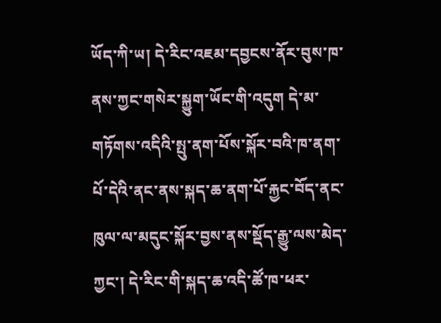ཡོད་ཀི་ཡ། དེ་རིང་འཇམ་དབྱངས་ནོར་བུས་ཁ་ནས་ཀྱང་གསེར་སྐྱུག་ཡོང་གི་འདུག དེ་མ་གཏོགས་འདིའི་སྤུ་ནག་པོས་སྐོར་བའི་ཁ་ནག་པོ་དེའི་ནང་ནས་སྐད་ཆ་ནག་པོ་རྐྱང་བོད་ནང་ཁུལ་ལ་མདུང་སྐོར་བྱས་ནས་སྡོད་རྒྱུ་ལས་མེད་ཀྱང་། དེ་རིང་གི་སྐད་ཆ་འདི་ཚོ་ཁ་ཕར་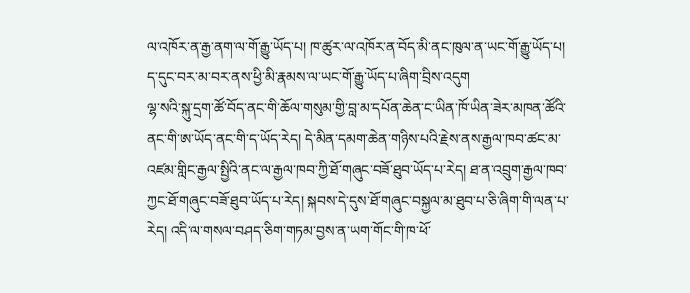ལ་འཁོར་ན་རྒྱ་ནག་ལ་གོ་རྒྱུ་ཡོད་པ། ཁ་ཚུར་ལ་འཁོར་ན་བོད་མི་ནང་ཁུལ་ན་ཡང་གོ་རྒྱུ་ཡོད་པ། ད་དུང་བར་མ་བར་ནས་ཕྱི་མི་རྣམས་ལ་ཡང་གོ་རྒྱུ་ཡོད་པ་ཞིག་བྲིས་འདུག
ལྷ་སའི་སྐུ་དྲག་ཚོ་བོད་ནང་གི་ཆོལ་གསུམ་གྱི་བླ་མ་དཔོན་ཆེན་ང་ཡིན་ཁོ་ཡིན་ཟེར་མཁན་ཚོའི་ནང་གི་ཨ་ཡོད་ནང་གི་ད་ཡོད་རེད། དེ་མིན་དམག་ཆེན་གཉིས་པའི་རྗེས་ནས་རྒྱལ་ཁབ་ཚང་མ་འཛམ་གླིང་རྒྱལ་སྤྱིའི་ནང་ལ་རྒྱལ་ཁབ་ཀྱི་ཐོ་གཞུང་བཟོ་ཐུབ་ཡོད་པ་རེད། ཐ་ན་འབྲུག་རྒྱལ་ཁབ་ཀྱང་ཐོ་གཞུང་བཟོ་ཐུབ་ཡོད་པ་རེད། སྐབས་དེ་དུས་ཐོ་གཞུང་བསྐྱལ་མ་ཐུབ་པ་ཅི་ཞིག་གི་ལན་པ་རེད། འདི་ལ་གསལ་བཤད་ཅིག་གཏམ་བྱས་ན་ཡག་གོང་གི་ཁ་ཕོ་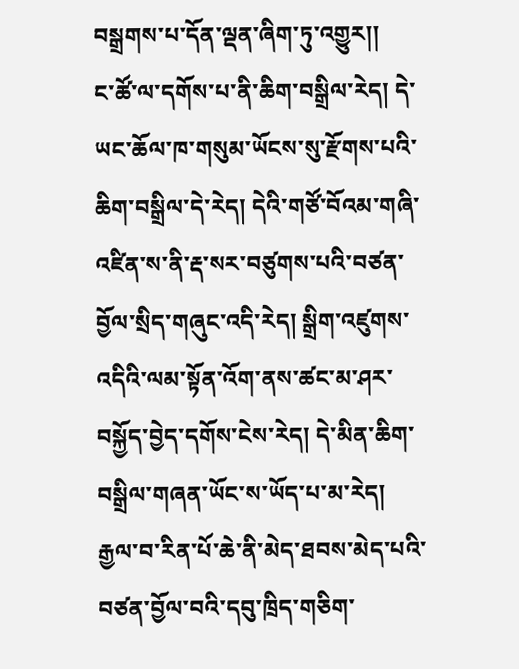བསྒྲགས་པ་དོན་ལྡན་ཞིག་ཏུ་འགྱུར།།
ང་ཚོ་ལ་དགོས་པ་ནི་ཆིག་བསྒྲིལ་རེད། དེ་ཡང་ཆོལ་ཁ་གསུམ་ཡོངས་སུ་རྫོགས་པའི་ཆིག་བསྒྲིལ་དེ་རེད། དེའི་གཙོ་བོའམ་གཞི་འཛིན་ས་ནི་རྡ་སར་བཙུགས་པའི་བཙན་བྱོལ་སྲིད་གཞུང་འདི་རེད། སྒྲིག་འཛུགས་འདིའི་ལམ་སྟོན་འོག་ནས་ཚང་མ་ཤར་བསྐྱོད་བྱེད་དགོས་ངེས་རེད། དེ་མིན་ཆིག་བསྒྲིལ་གཞན་ཡོང་ས་ཡོད་པ་མ་རེད། རྒྱལ་བ་རིན་པོ་ཆེ་ནི་མེད་ཐབས་མེད་པའི་བཙན་བྱོལ་བའི་དབུ་ཁྲིད་གཅིག་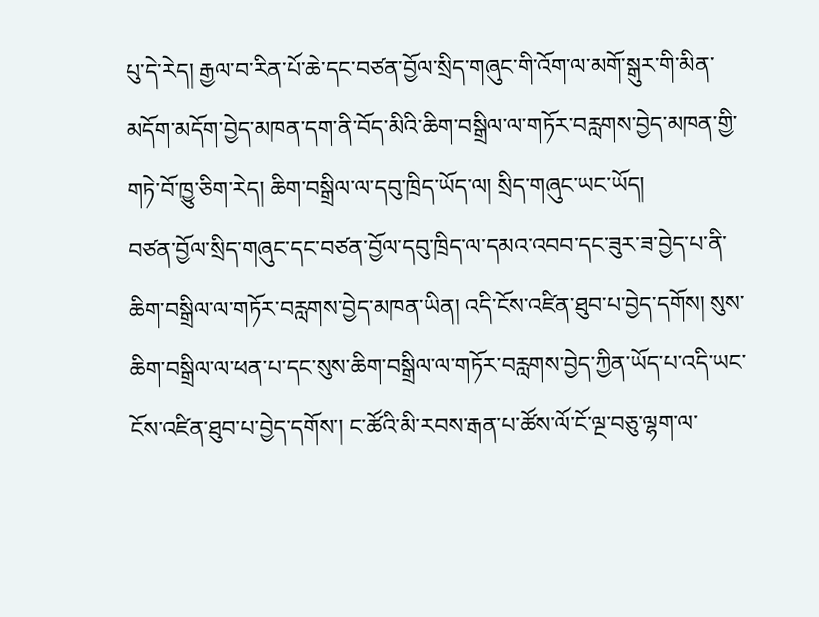པུ་དེ་རེད། རྒྱལ་བ་རིན་པོ་ཆེ་དང་བཙན་བྱོལ་སྲིད་གཞུང་གི་འོག་ལ་མགོ་སྒུར་གི་མིན་མདོག་མདོག་བྱེད་མཁན་དག་ནི་བོད་མིའི་ཆིག་བསྒྲིལ་ལ་གཏོར་བརླགས་བྱེད་མཁན་གྱི་གཏེ་བོ་ཁྱུ་ཅིག་རེད། ཆིག་བསྒྲིལ་ལ་དབུ་ཁྲིད་ཡོད་ལ། སྲིད་གཞུང་ཡང་ཡོད།
བཙན་བྱོལ་སྲིད་གཞུང་དང་བཙན་བྱོལ་དབུ་ཁྲིད་ལ་དམའ་འབབ་དང་ཟུར་ཟ་བྱེད་པ་ནི་ཆིག་བསྒྲིལ་ལ་གཏོར་བརླགས་བྱེད་མཁན་ཡིན། འདི་ངོས་འཛིན་ཐུབ་པ་བྱེད་དགོས། སུས་ཆིག་བསྒྲིལ་ལ་ཕན་པ་དང་སུས་ཆིག་བསྒྲིལ་ལ་གཏོར་བརླགས་བྱེད་ཀྱིན་ཡོད་པ་འདི་ཡང་ངོས་འཛིན་ཐུབ་པ་བྱེད་དགོས་། ང་ཚོའི་མི་རབས་རྒན་པ་ཚོས་ལོ་ངོ་ལྔ་བཅུ་ལྷག་ལ་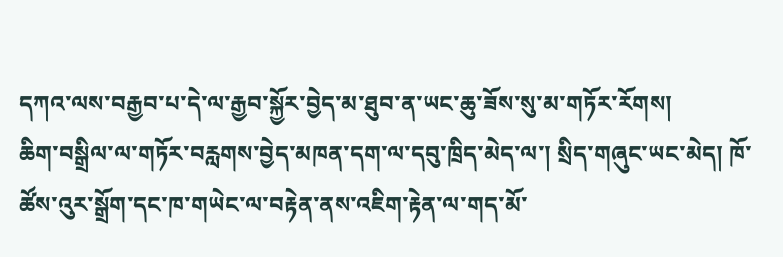དཀའ་ལས་བརྒྱབ་པ་དེ་ལ་རྒྱབ་སྐྱོར་བྱེད་མ་ཐུབ་ན་ཡང་ཆུ་ཟོས་སུ་མ་གཏོར་རོགས།
ཆིག་བསྒྲིལ་ལ་གཏོར་བརླགས་བྱེད་མཁན་དག་ལ་དབུ་ཁྲིད་མེད་ལ་། སྲིད་གཞུང་ཡང་མེད། ཁོ་ཚོས་འུར་སྒྲོག་དང་ཁ་གཡེང་ལ་བརྟེན་ནས་འཇིག་རྟེན་ལ་གད་མོ་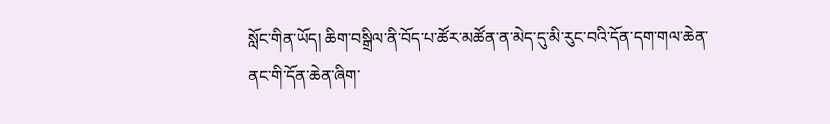སློང་གིན་ཡོད། ཆིག་བསྒྲིལ་ནི་བོད་པ་ཚོར་མཚོན་ན་མེད་དུ་མི་རུང་བའི་དོན་དག་གལ་ཆེན་ནང་གི་དོན་ཆེན་ཞིག་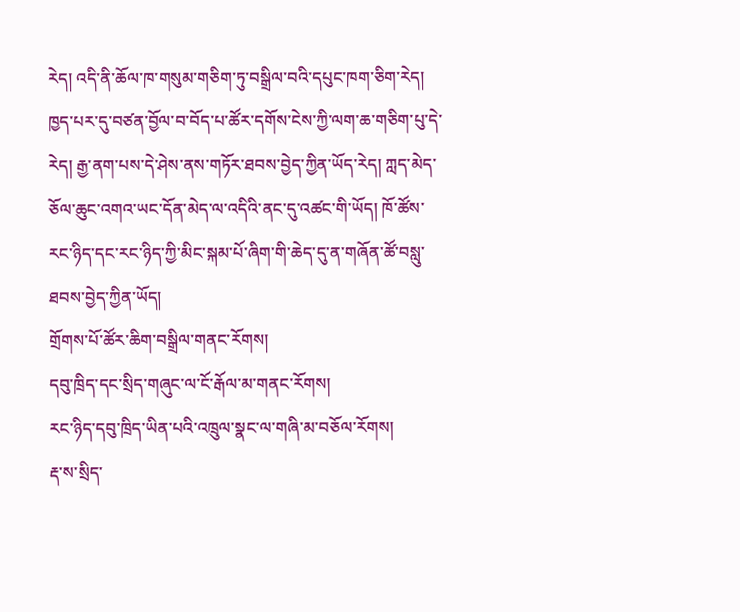རེད། འདི་ནི་ཆོལ་ཁ་གསུམ་གཅིག་ཏུ་བསྒྲིལ་བའི་དཔུང་ཁག་ཅིག་རེད། ཁྱད་པར་དུ་བཙན་བྱོལ་བ་བོད་པ་ཚོར་དགོས་ངེས་ཀྱི་ལག་ཆ་གཅིག་པུ་དེ་རེད། རྒྱ་ནག་པས་དེ་ཤེས་ནས་གཏོར་ཐབས་བྱེད་ཀྱིན་ཡོད་རེད། ཀླད་མེད་ཅོལ་ཆུང་འགའ་ཡང་དོན་མེད་ལ་འདིའི་ནང་དུ་འཚང་གི་ཡོད། ཁོ་ཚོས་རང་ཉིད་དང་རང་ཉིད་ཀྱི་མིང་སྐམ་པོ་ཞིག་གི་ཆེད་དུ་ན་གཞོན་ཚོ་བསླུ་ཐབས་བྱེད་ཀྱིན་ཡོད།
གྲོགས་པོ་ཚོར་ཆིག་བསྒྲིལ་གནང་རོགས།
དབུ་ཁྲིད་དང་སྲིད་གཞུང་ལ་ངོ་རྒོལ་མ་གནང་རོགས།
རང་ཉིད་དབུ་ཁྲིད་ཡིན་པའི་འཁྲུལ་སྣང་ལ་གཞི་མ་བཅོལ་རོགས།
རྡ་ས་སྲིད་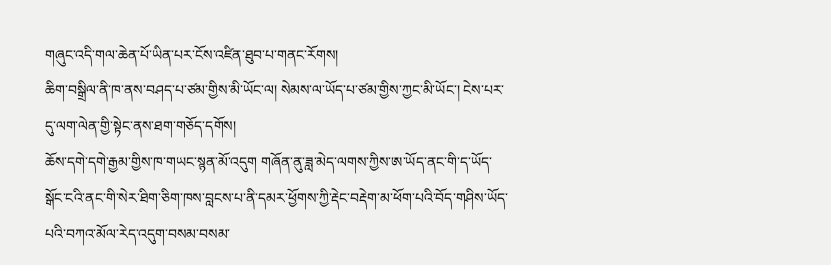གཞུང་འདི་གལ་ཆེན་པོ་ཡིན་པར་ངོས་འཛིན་ཐུབ་པ་གནང་རོགས།
ཆིག་བསྒྲིལ་ནི་ཁ་ནས་བཤད་པ་ཙམ་གྱིས་མི་ཡོང་ལ། སེམས་ལ་ཡོད་པ་ཙམ་གྱིས་ཀྱང་མི་ཡོང་། ངེས་པར་དུ་ལག་ལེན་གྱི་སྟེང་ནས་ཐག་གཅོད་དགོས།
ཆོས་དགེ་དགེ་རྒྱམ་གྱིས་ཁ་གཡང་སྙན་མོ་འདུག གཞོན་ནུ་ཟླ་མེད་ལགས་ཀྱིས་ཨ་ཡོད་ནང་གི་ད་ཡོད་སྒོང་ངའི་ནང་གི་སེར་ཐིག་ཅིག་ཁས་བླངས་པ་ནི་དམར་ཕྱོགས་ཀྱི་རྡེང་བརྡེག་མ་ཕོག་པའི་བོད་གཤིས་ཡོད་པའི་བཀའ་མོལ་རེད་འདུག་བསམ་བསམ་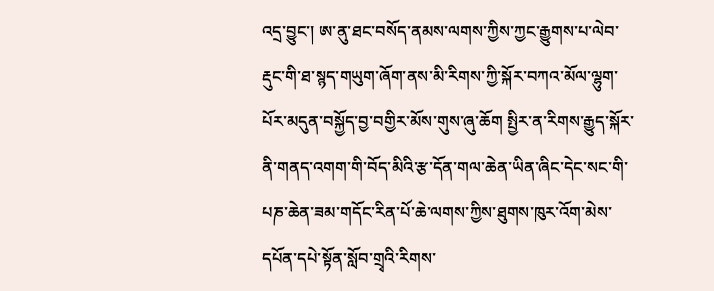འདྲ་བྱུང་། ཨ་ནུ་ཐང་བསོད་ནམས་ལགས་ཀྱིས་ཀྱང་རྒྱུགས་པ་ལེབ་རྡུང་གི་ཐ་སྙད་གཡུག་ཞོག་ནས་མི་རིགས་ཀྱི་སྐོར་བཀའ་མོལ་ལྷུག་པོར་མདུན་བསྐྱོད་བྱ་བགྱིར་མོས་གུས་ཞུ་ཆོག སྤྱིར་ན་རིགས་རྒྱུད་སྐོར་ནི་གནད་འགག་གི་བོད་མིའི་རྩ་དོན་གལ་ཆེན་ཡིན་ཞིང་དེང་སང་གི་པཎ་ཆེན་ཟམ་གདོང་རིན་པོ་ཆེ་ལགས་ཀྱིས་ཐུགས་ཁུར་འོག་མེས་དཔོན་དཔེ་སྟོན་སློབ་གྲྭའི་རིགས་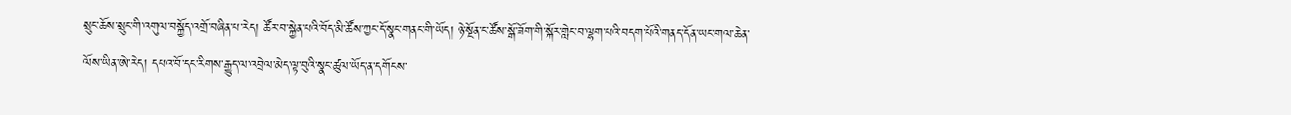སྲུང་ཆོས་སྲུང་གི་འགུལ་བསྐྱོད་འགྲོ་བཞིན་པ་རེད། ཚོར་བ་སྐྱེན་པའི་བོད་མི་ཚོས་ཀྱང་དོ་སྣང་གནང་གི་ཡོད། ཉེ་སྔོན་ང་ཚོས་སྒོ་ཟོག་གི་སྐོར་གླེང་བ་ལྷག་པའི་བདག་པོའི་གནད་དོན་ཡང་གལ་ཆེན་ལོས་ཡིན་ཨེ་རེད། དཔའ་བོ་དང་རིགས་རྒྱུད་ལ་འབྲེལ་མེད་ལྟ་བུའི་སྣང་ཚུལ་ཡོད་ན་དགོངས་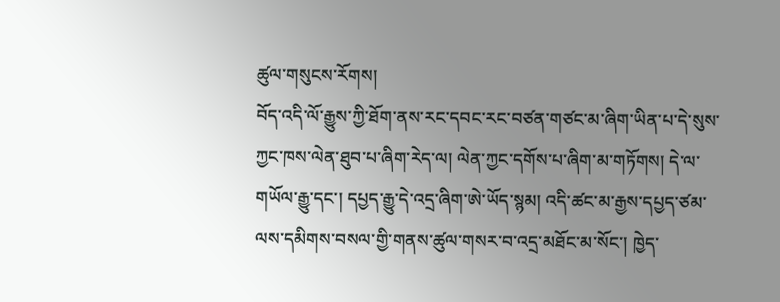ཚུལ་གསུངས་རོགས།
བོད་འདི་ལོ་རྒྱུས་ཀྱི་ཐོག་ནས་རང་དབང་རང་བཙན་གཙང་མ་ཞིག་ཡིན་པ་དེ་སུས་ཀྱང་ཁས་ལེན་ཐུབ་པ་ཞིག་རེད་ལ། ལེན་ཀྱང་དགོས་པ་ཞིག་མ་གཏོགས། དེ་ལ་གཡོལ་རྒྱུ་དང་། དཔྱད་རྒྱུ་དེ་འདྲ་ཞིག་ཨེ་ཡོད་སྙམ། འདི་ཚང་མ་རྒྱས་དཔྱད་ཙམ་ལས་དམིགས་བསལ་གྱི་གནས་ཚུལ་གསར་བ་འདྲ་མཐོང་མ་སོང་། ཁྱེད་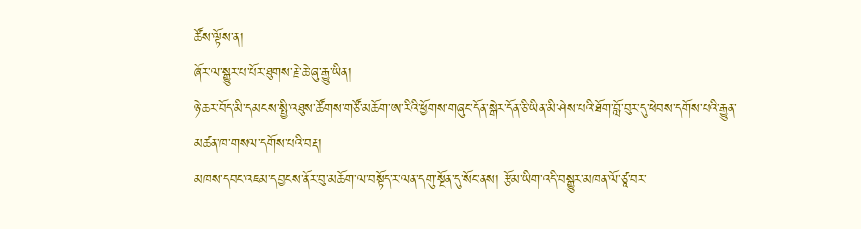ཚོས་ལྟོས་ན།
ཞོར་ལ་སྒྱུར་པ་པོར་ཐུགས་རྗེ་ཆེ་ཞུ་རྒྱུ་ཡིན།
ཉེ་ཆར་བོད་མི་དམངས་སྤྱི་འཐུས་ཚོགས་གཙོ་མཆོག་ཨ་རིའི་ཕྱོགས་གཞུང་དོན་སྒེར་དོན་ཅི་ཡིན་མི་ཤེས་པའི་ཐོག་བློ་བུར་དུ་ཕེབས་དགོས་པའི་རྒྱུན་མཚན་ཁ་གསལ་དགོས་པའི་བརྡ།
མཁས་དབང་འཇམ་དབྱངས་ནོར་བུ་མཆོག་ལ་བསྟོད་ར་ལན་དགུ་སྔོན་དུ་སོང་ནས། རྩོམ་ཡིག་འདི་བསྒྱུར་མཁན་ལོ་ཙཱ་བར་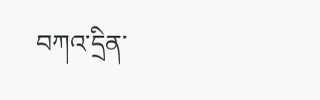བཀའ་དྲིན་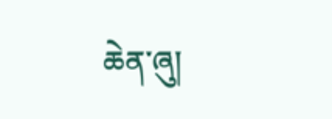ཆེན་ཞུ།